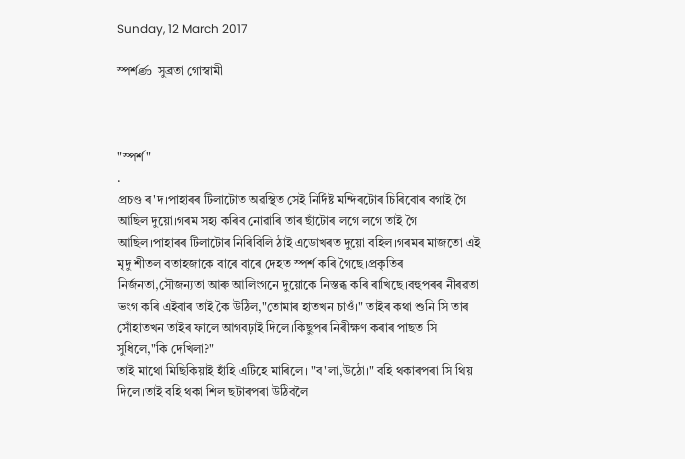Sunday, 12 March 2017

স্পৰ্শණ সুব্ৰতা গোস্বামী



"স্পৰ্শ"
.
প্ৰচণ্ড ৰ'দ।পাহাৰৰ টিলাটোত অৱস্থিত সেই নিৰ্দিষ্ট মন্দিৰটোৰ চিৰিবোৰ বগাই গৈ আছিল দুয়ো।গৰম সহ্য কৰিব নোৱাৰি তাৰ ছাঁটোৰ লগে লগে তাই গৈ আছিল।পাহাৰৰ টিলাটোৰ নিৰিবিলি ঠাই এডোখৰত দুয়ো বহিল।গৰমৰ মাজতো এই মৃদু শীতল বতাহজাকে বাৰে বাৰে দেহত স্পৰ্শ কৰি গৈছে।প্ৰকৃতিৰ নিৰ্জনতা,সৌজন্যতা আৰু আলিংগনে দুয়োকে নিস্তব্ধ কৰি ৰাখিছে।বহুপৰৰ নীৰৱতা ভংগ কৰি এইবাৰ তাই কৈ উঠিল,"তোমাৰ হাতখন চাওঁ।" তাইৰ কথা শুনি সি তাৰ সোঁহাতখন তাইৰ ফালে আগবঢ়াই দিলে।কিছুপৰ নিৰীক্ষণ কৰাৰ পাছত সি সুধিলে,"কি দেখিলা?"
তাই মাথো মিছিকিয়াই হাঁহি এটিহে মাৰিলে। "ব'লা,উঠো।" বহি থকাৰপৰা সি থিয় দিলে।তাই বহি থকা শিল ছটাৰপৰা উঠিবলৈ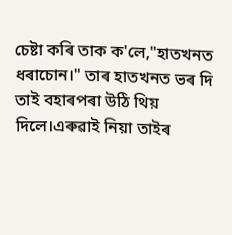চেষ্টা কৰি তাক ক'লে,"হাতখনত ধৰাচোন।" তাৰ হাতখনত ভৰ দি তাই বহাৰপৰা উঠি থিয় দিলে।এৰুৱাই নিয়া তাইৰ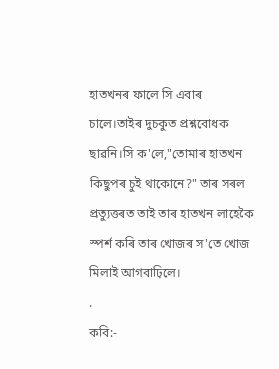হাতখনৰ ফালে সি এবাৰ চালে।তাইৰ দুচকুত প্ৰশ্নবোধক ছাৱনি।সি ক'লে,"তোমাৰ হাতখন কিছুপৰ চুই থাকোনে?" তাৰ সৰল প্ৰত্যুত্তৰত তাই তাৰ হাতখন লাহেকৈ স্পৰ্শ কৰি তাৰ খোজৰ স'তে খোজ মিলাই আগবাঢ়িলে।
.
কবি:-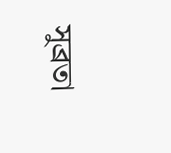সুব্ৰতা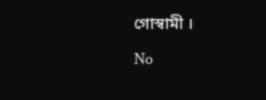গোস্বামী ।

No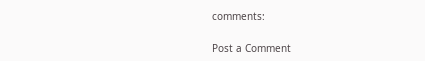comments:

Post a Comment